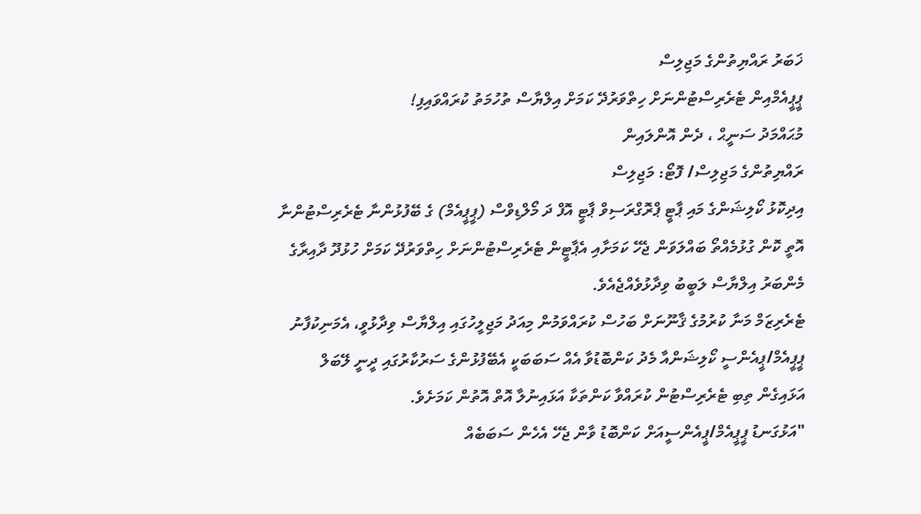ޚަބަރު ރައްޔިތުންގެ މަޖިލިސް
ޕީޕީއެމްއިން ޓެރެރިސްޓުންނަށް ހިތްވަރުދޭ ކަމަށް އިލްޔާސް ތުހުމަތު ކުރައްވައިފި!
މުޙައްމަދު ސަނީޙް ، ދެން އޮންލައިން
ރައްޔިތުންގެ މަޖިލިސް/ ފޮޓޯ: މަޖިލިސް
އިދިކޮޅު ކޯލިޝަންގެ މައި ޕާޓީ ޕްރޮގްރަސިވް ޕާޓީ އޮފް ދަ މޯލްޑިވްސް (ޕީޕީއެމް) ގެ ބޭފުޅުންނާ ޓެރެރިސްޓުންނާ އޮތީ ކޮން ގުޅުމެއްތޯ ބައްލަވަން ޖެހޭ ކަމަށާއި އެޕާޓީން ޓެރެރިސްޓުންނަށް ހިތްވަރުދޭ ކަމަށް ހުޅުދޫ ދާއިރާގެ މެންބަރު އިލްޔާސް ލަބީބު ވިދާޅުވެއްޖެއެވެ.
ޓެރެރިޒަމް މަނާ ކުރުމުގެ ޤާނޫނަށް ބަހުސް ކުރައްވަމުން މިއަދު މަޖިލީހުގައި އިލްޔާސް ވިދާޅުވީ، އެމަނިކުފާނު ޕީޕީއެމް/ޕީއެންސީ ކޯލިޝަންއާ މެދު ކަންބޮޑުވާ އެއް ސަބަބަކީ އެބޭފުޅުންގެ ސަރުކާރުގައި ދީނީ ލޭބަލް އަޅައިގެން ތިބި ޓެރެރިސްޓުން ކުރައްވާ ކަންތަކާ އަޅައިނުލާ އޮތް އޮތުން ކަމަށެވެ.
"އަޅުގަނޑު ޕީޕީއެމް/ޕީއެންސީއަށް ކަންބޮޑު ވާން ޖެހޭ އެހެން ސަބަބެއް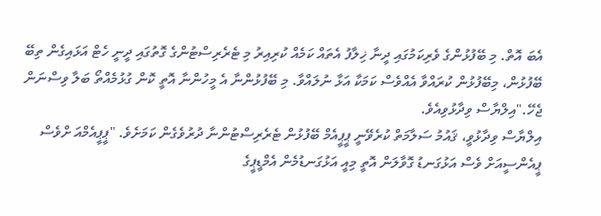އެބަ އޮތް. މި ބޭފުޅުންގެ ވެރިކަމުގައި ދީނާ ޚިލާފު އެތައް ކަމެއް ކުރިއިރު މި ޓެރެރިސްޓުންގެ ގޮތުގައި ދީނީ ހެޓް އަޅައިގެން ތިބޭ ބޭފުޅުން، މިބޭފުޅުން ކުރައްވާ އެއްވެސް ކަމަކާ އަޅާ ނުލައްވާ. މި ބޭފުޅުންނާ އެ މީހުންނާ އޮތީ ކޮން ގުޅުމެއްތޯ ބަލާ ވިސްނަން ޖެހޭ."އިލްޔާސް ވިދާޅުވިއެވެ.
އިލްޔާސް ވިދާޅުވީ، ޤައުމު ސަލާމަތް ކުރެވޭނީ ޕީޕީއެމް ބޭފުޅުން ޓެރެރިސްޓުންނާ ދުރުވެގެން ކަމަށެވެ. "ޕީޕީއެމްއަ ށްވެސް ޕީއެންސީއަށް ވެސް އަޅުގަނޑު ގޮވާލަން އޮތީ މިއީ އަޅުގަނޑުމެން އެމްޑީޕީގެ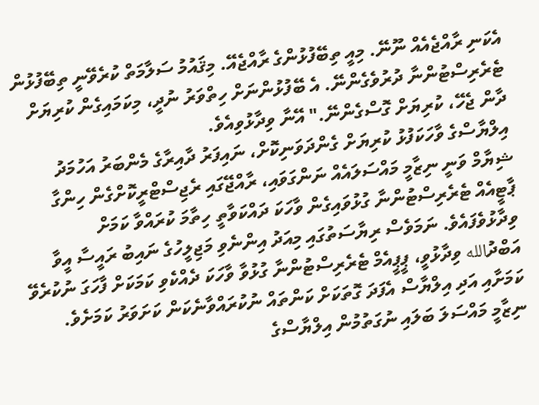އެކަނި ރާއްޖެއެއް ނޫނޭ. މިއީ ތިބޭފުޅުންގެ ރާއްޖެއޭ. މިޤައުމު ސަލާމަތް ކުރެވޭނީ ތިބޭފުޅުން ޓެރެރިސްޓުންނާ ދުރުވެގެންނޭ. އެ ބޭފުޅުންނަށް ހިތްވަރު ނުދީ، މިކަމައިގެން ކުރިޔަށް ދާން ޖެހޭ، ކުރިޔަށް ގޮސްގެންނޭ." އޭނާ ވިދާޅުވިއެވެ.
އިލްޔާސްގެ ވާހަކަފުޅު ކުރިޔަށް ގެންދަވަނިކޮށް، ނައިފަރު ދާއިރާގެ މެންބަރު އަހުމަދު ޝިޔާމް ވަނީ ނިޒާމީ މައްސަލައެއް ނަންގަވައި، ރާއްޖޭގައި ރެޖިސްޓްރީކޮށްގެން ހިންގާ ޕާޓީއެއް ޓެރެރިސްޓުންނާ ގުޅުވައިގެން ވާހަކަ ދައްކަވާތީ ހިތާމަ ކުރައްވާ ކަމަށް ވިދާޅުވެފައެވެ. ނަމަވެސް ރިޔާސަތުގައި މިއަދު އިންނެވި މަޖިލީހުގެ ނައިބު ރައީސާ އީވާ އަބްދުالله ވިދާޅުވީ، ޕީޕީއެމް ޓެރެރިސްޓުންނާ ގުޅުވާ ވާހަކަ ދެއްކެވި ކަމަކަށް ފާހަގަ ނުކުރެވޭ ކަމަށާއި އަދި އިލްޔާސް އެފަދަ ގޮތަކަށް ކަންތައް ނުކުރައްވާނެކަން ކަށަވަރު ކަމަށެވެ.
ނިޒާމީ މައްސަލަ ބަލައި ނުގަތުމުން އިލްޔާސްގެ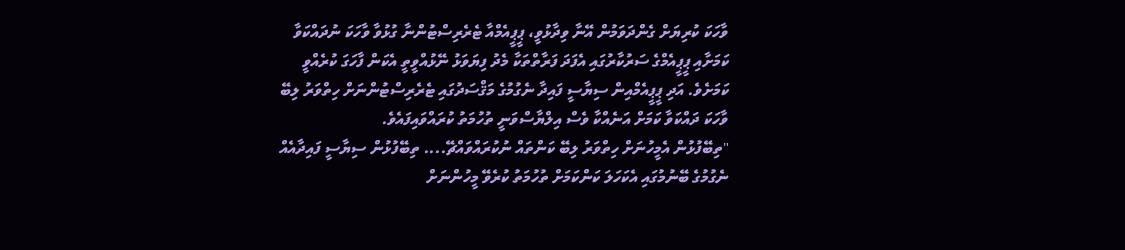ވާހަކަ ކުރިޔަށް ގެންދަވަމުން އޭނާ ވިދާޅުވީ، ޕީޕީއެމްއާ ޓެރެރިސްޓުންނާ ގުޅުވާ ވާހަކަ ނުދައްކަވާ ކަމަށާއި ޕީޕީއެމްގެ ސަރުކާރުގައި އެފަދަ ފަރާތްތަކާ މެދު ފިޔަވަޅު ނޭޅުއްވީތީ އެކަން ފާހަގަ ކުރެއްވީ ކަމަށެވެ. އަދި ޕީޕީއެމްއިން ސިޔާސީ ފައިދާ ނެގުމުގެ މަޤްސަދުގައި ޓެރެރިސްޓުންނަށް ހިތްވަރު ލިބޭ ވާހަކަ ދައްކަވާ ކަމަށް އަނެއްކާ ވެސް އިލްޔާސްވަނީ ތުހުމަތު ކުރައްވައިފައެވެ.
"ތިބޭފުޅުން އެމީހުނަށް ހިތްވަރު ލިބޭ ކަންތައް ނުކުރައްވައްޗޭ.... ތިބޭފުޅުން ސިޔާސީ ފައިދާއެއް ނެގުމުގެ ބޭނުމުގައި އެކަހަލަ ކަންކަމަށް ތުހުމަތު ކުރެވޭ މީހުންނަށް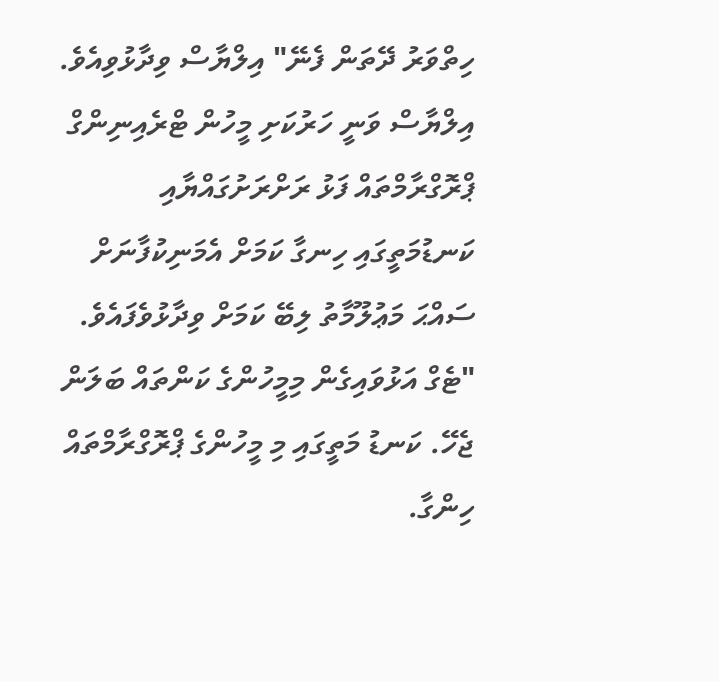ހިތްވަރު ދޭތަން ފެނޭ" އިލްޔާސް ވިދާޅުވިއެވެ.
އިލްޔާސް ވަނީ ހަރުކަށި މީހުން ޓްރެއިނިންގް ޕްރޮގްރާމްތައް ފަޅު ރަށްރަށުގައްޔާއި ކަނޑުމަތީގައި ހިނގާ ކަމަށް އެމަނިކުފާނަށް ސައްޙަ މަޢުލޫމާތު ލިބޭ ކަމަށް ވިދާޅުވެފައެވެ.
"ޓެގް އަޅުވައިގެން މިމީހުންގެ ކަންތައް ބަލަން ޖެހޭ. ކަނޑު މަތީގައި މި މީހުންގެ ޕްރޮގްރާމްތައް ހިންގާ.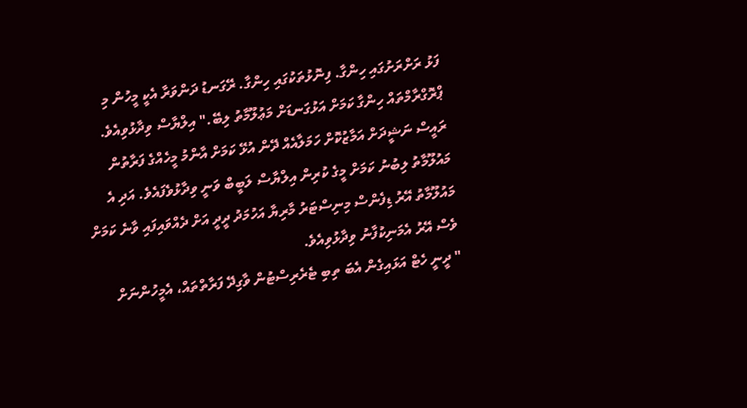ފަޅު ރަށްރަށުގައި ހިންގާ. ފިނޮޅުތަކުގައި ހިންގާ. ރޭގަނޑު ދަންވަރާ އެކީ މީހުން މި ޕްރޮގްރާމްތައް ހިންގާ ކަމަށް އަޅުގަނޑަށް މަޢުލޫމާތު ލިބޭ." އިލްޔާސް ވިދާޅުވިއެވެ.
ރައީސް ނަޝީދަށް އަމާޒުކޮށް ހަމަލާއެއް ދޭން އުޅޭ ކަމަށް އާންމު މީހެއްގެ ފަރާތުން މައުލޫމާތު ލިބުނު ކަމަށް މީގެ ކުރިން އިލްޔާސް ލަބީބް ވަނީ ވިދާޅުވެފައެވެ. އަދި އެ މައުލޫމާތު އޭރު ޑިފެންސް މިނިސްޓަރު މާރިޔާ އަހުމަދު ދީދީ އަށް ދެއްވައިފައި ވާނެ ކަމަށް ވެސް އޭރު އެމަނިކުފާނު ވިދާޅުވިއެވެ.
" ދީނީ ހެޓް އަޅައިގެން އެބަ ތިބި ޓެރެރިސްޓުން ވާގިދޭ ފަރާތްތައް، އެމީހުންނަށް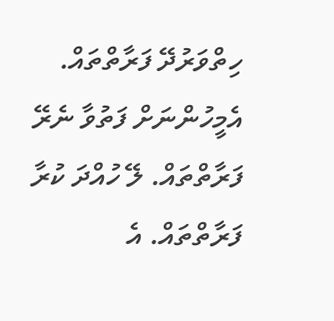ހިތްވަރުދޭ ފަރާތްތައް. އެމީހުންނަށް ފަތުވާ ނެރޭ ފަރާތްތައް. ލޭ ހުއްދަ ކުރާ ފަރާތްތައް. އެ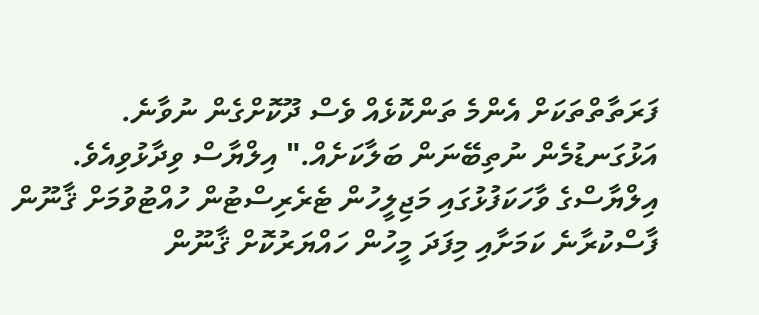ފަރަތާތްތަކަށް އެންމެ ތަންކޮޅެއް ވެސް ދޫކޮށްގެން ނުވާނެ. އަޅުގަނޑުމެން ނުތިބޭނަން ބަލާކަށެއް." އިލްޔާސް ވިދާޅުވިއެވެ.
އިލްޔާސްގެ ވާހަކަފުޅުގައި މަޖިލީހުން ޓެރެރިސްޓުން ހުއްޓުވުމަށް ޤާނޫން ފާސްކުރާނެ ކަމަށާއި މިފަދަ މީހުން ހައްޔަރުކޮށް ޤާނޫން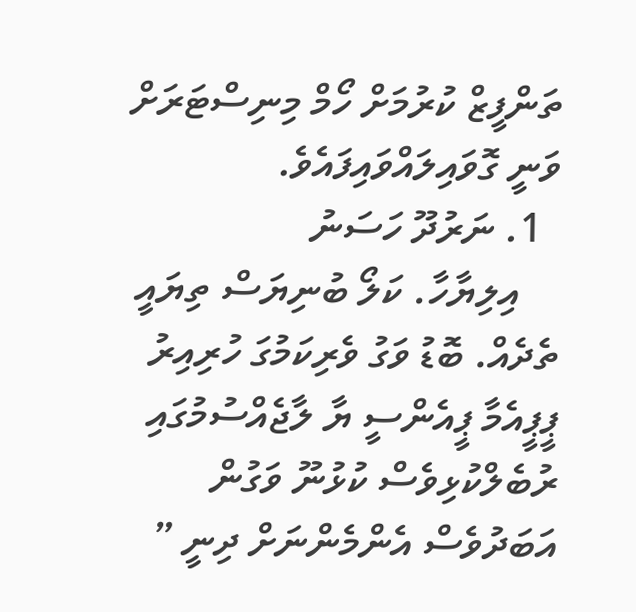ތަންފީޒް ކުރުމަށް ހޯމް މިނިސްޓަރަށް ވަނީ ގޮވައިލައްވައިފައެވެ.
  1. ނަރުދޫ ހަސަނު
    އިލިޔާހާ. ކަލޯ ބުނިޔަސް ތިޔައީ ތެދެއް. ބޮޑު ވަގު ވެރިކަމުގަ ހުރިއިރު ޕީޕީއެމާ ޕީއެންސީ ޔާ ލާޖެއްސުމުގައި ރުބެލްކުޅިވެސް ކުޅުނޫ ވަގުން އަބަދުވެސް އެންމެންނަށް ދިނީ ”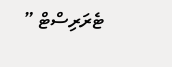ޓެރަރިސްޓް ”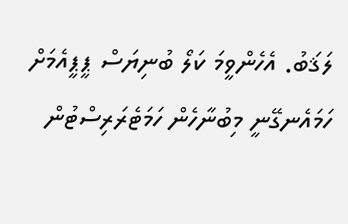ލަޤަބު. އެހެންވީމަ ކަލޯ ބުނިޔަސް ޕީޕީއެމަށް ހަމައެނގޭނީ މިބުނާހެން ހަމަޓެރަރިސްޓުން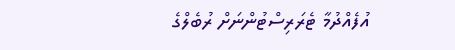އުފެއްދުމާ ޓެރަރިސްޓުންނަށް ރުބެލްގެ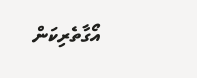އޯގާތެރިކަން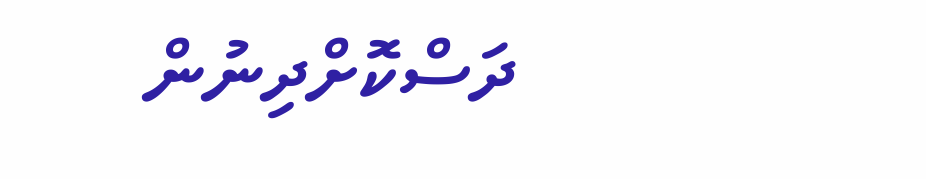ދަސްކޮށްދިނުން